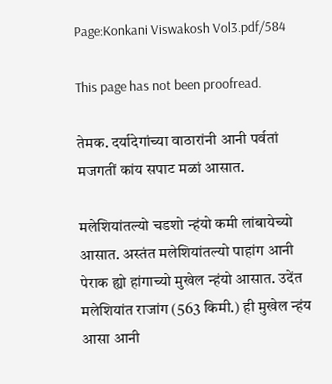Page:Konkani Viswakosh Vol3.pdf/584

This page has not been proofread.

तेमक. दर्यादेगांच्या वाठारांनी आनी पर्वतां मजगतीं कांय सपाट मळां आसात.

मलेशियांतल्यो चडशो न्हंयो कमी लांबायेच्यो आसात. अस्तंत मलेशियांतल्यो पाहांग आनी पेराक ह्यो हांगाच्यो मुखेल न्हंयो आसात. उदेंत मलेशियांत राजांग (563 किमी.) ही मुखेल न्हंय आसा आनी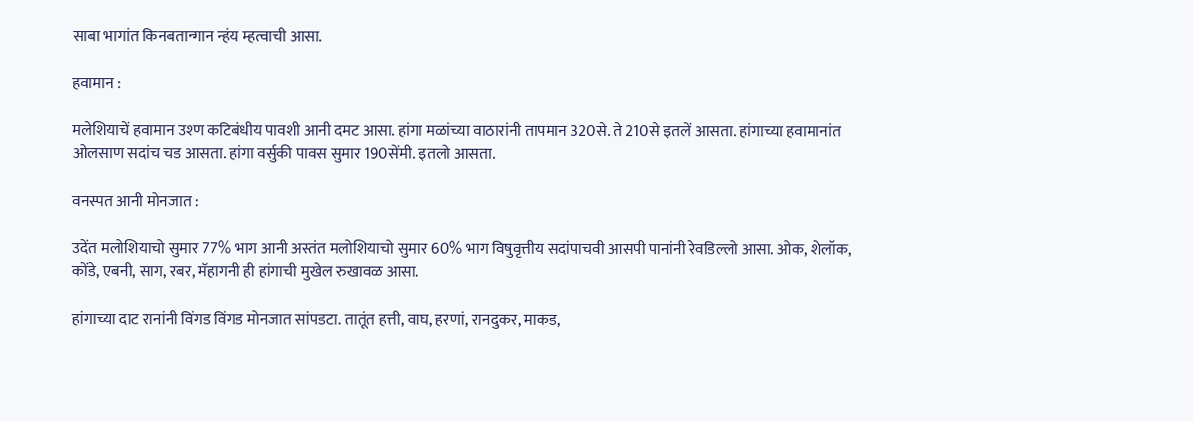साबा भागांत किनबतान्गान न्हंय म्हत्वाची आसा.

हवामान :

मलेशियाचें हवामान उश्ण कटिबंधीय पावशी आनी दमट आसा. हांगा मळांच्या वाठारांनी तापमान 320से. ते 210से इतलें आसता. हांगाच्या हवामानांत ओलसाण सदांच चड आसता. हांगा वर्सुकी पावस सुमार 190सेंमी. इतलो आसता.

वनस्पत आनी मोनजात :

उदेंत मलोशियाचो सुमार 77% भाग आनी अस्तंत मलोशियाचो सुमार 60% भाग विषुवृत्तीय सदांपाचवी आसपी पानांनी रेवडिल्लो आसा. ओक, शेलॉक, कोंडे, एबनी, साग, रबर, मॅहागनी ही हांगाची मुखेल रुखावळ आसा.

हांगाच्या दाट रानांनी विंगड विंगड मोनजात सांपडटा. तातूंत हत्ती, वाघ, हरणां, रानदुकर, माकड,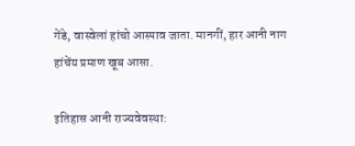गेंडे, वास्वेलां हांचो आस्पाव जाता. मानगीं, हार आनी नाग हांचेंय प्रमाण खूब आसा.

इतिहास आनी राज्यवेवस्था: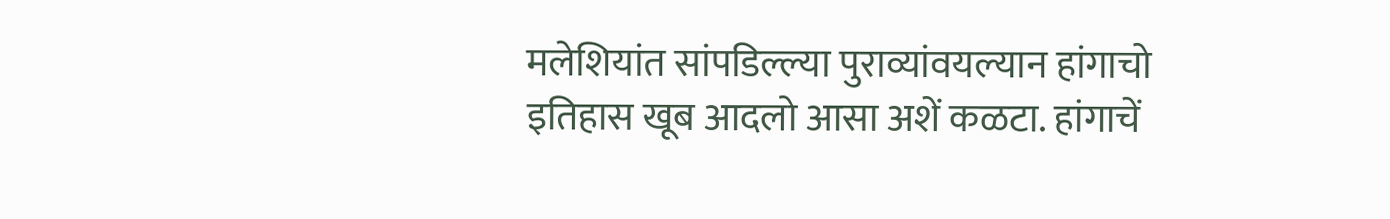मलेशियांत सांपडिल्ल्या पुराव्यांवयल्यान हांगाचो इतिहास खूब आदलो आसा अशें कळटा. हांगाचें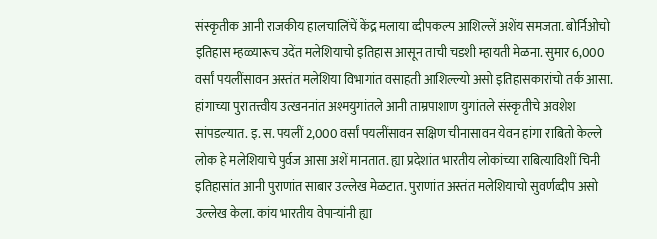संस्कृतीक आनी राजकीय हालचालिंचें केंद्र मलाया व्दीपकल्प आशिल्लें अशेंय समजता. बोर्निओचो इतिहास म्हळ्यारूच उदेंत मलेशियाचो इतिहास आसून ताची चडशी म्हायती मेळना. सुमार 6,000 वर्सां पयलींसावन अस्तंत मलेशिया विभागांत वसाहती आशिल्ल्यो असो इतिहासकारांचो तर्क आसा. हांगाच्या पुरातत्त्वीय उत्खननांत अश्मयुगांतले आनी ताम्रपाशाण युगांतले संस्कृतीचे अवशेश सांपडल्यात. इ. स. पयलीं 2,000 वर्सां पयलींसावन सक्षिण चीनासावन येवन हांगा राबितो केल्ले लोक हे मलेशियाचे पुर्वज आसा अशें मानतात. ह्या प्रदेशांत भारतीय लोकांच्या राबित्याविशीं चिनी इतिहासांत आनी पुराणांत साबार उल्लेख मेळटात. पुराणांत अस्तंत मलेशियाचो सुवर्णव्दीप असो उल्लेख केला. कांय भारतीय वेपाऱ्यांनी ह्या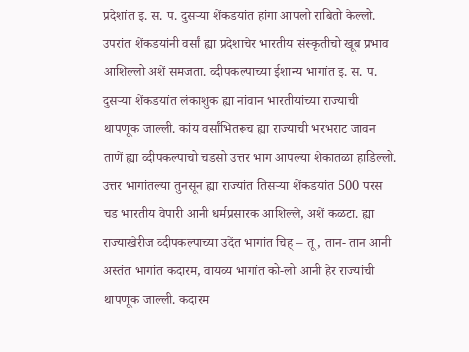प्रदेशांत इ. स. प. दुसऱ्या शेंकडयांत हांगा आपलो राबितो केल्लो. उपरांत शेंकडयांनी वर्सां ह्या प्रदेशाचेर भारतीय संस्कृतीचो खूब प्रभाव आशिल्लो अशें समजता. व्दीपकल्पाच्या ईशान्य भागांत इ. स. प. दुसऱ्या शेंकडयांत लंकाशुक ह्या नांवान भारतीयांच्या राज्याची थापणूक जाल्ली. कांय वर्सांभितरूच ह्या राज्याची भरभराट जावन ताणें ह्या व्दीपकल्पाचो चडसो उत्तर भाग आपल्या शेकातळा हाडिल्लो. उत्तर भागांतल्या तुनसून ह्या राज्यांत तिसऱ्या शेंकडयांत 500 परस चड भारतीय वेपारी आनी धर्मप्रसारक आशिल्ले, अशें कळटा. ह्या राज्याखेरीज व्दीपकल्पाच्या उदेंत भागांत चिह् – तू, तान- तान आनी अस्तंत भागांत कदारम, वायव्य भागांत को-लो आनी हेर राज्यांची थापणूक जाल्ली. कदारम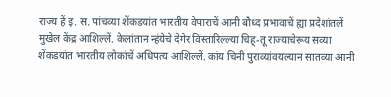राज्य हें इ. स. पांचव्या शेंकडयांत भारतीय वेपाराचें आनी बौध्द प्रभावाचें ह्या प्रदेशांतलें मुखेल केंद्र आशिल्लें. केलांतान न्हंयेचे देगेर विस्तारिल्ल्या चिह्-तू राज्याचेरूय सव्या शेंकडयांत भारतीय लोकांचें अधिपत्य आशिल्लें. कांय चिनी पुराव्यांवयल्यान सातव्या आनी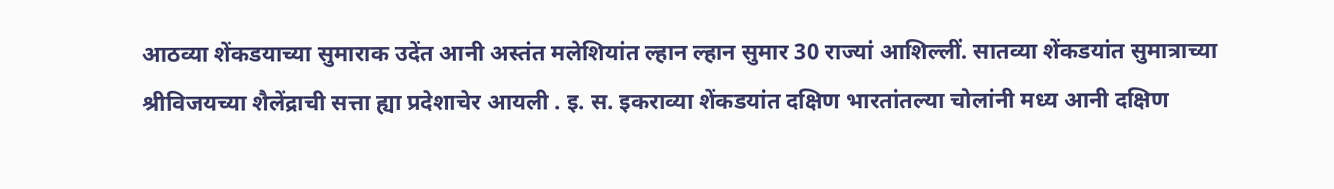आठव्या शेंकडयाच्या सुमाराक उदेंत आनी अस्तंत मलेशियांत ल्हान ल्हान सुमार 30 राज्यां आशिल्लीं. सातव्या शेंकडयांत सुमात्राच्या श्रीविजयच्या शैलेंद्राची सत्ता ह्या प्रदेशाचेर आयली . इ. स. इकराव्या शेंकडयांत दक्षिण भारतांतल्या चोलांनी मध्य आनी दक्षिण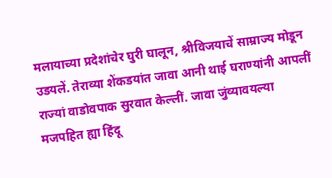मलायाच्या प्रदेशांचेर घुरी घालून, श्रीविजयाचें साम्राज्य मोडून उडयलें. तेराव्या शेंकडयांत जावा आनी थाई घराण्यांनी आपलीं राज्यां वाडोवपाक सुरवात केल्लीं. जावा जुंव्यावयल्या मजपहित ह्या हिंदू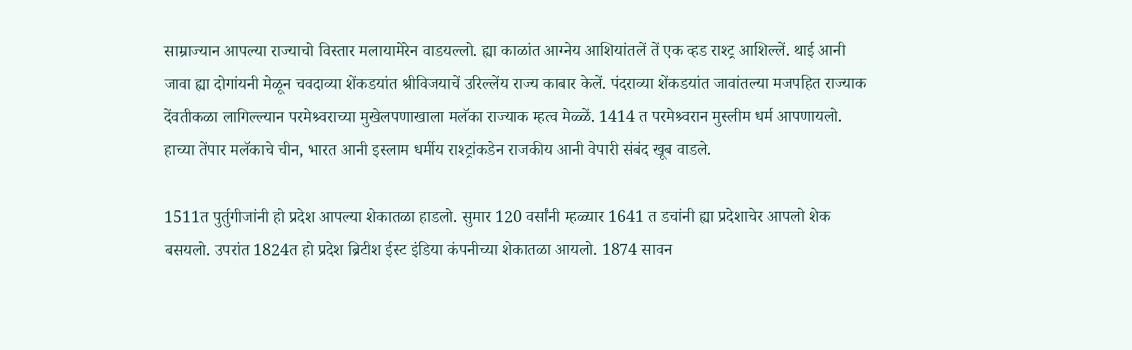साम्राज्यान आपल्या राज्याचो विस्तार मलायामेरेन वाडयल्लो. ह्या काळांत आग्नेय आशियांतलें तें एक व्हड राश्ट्र आशिल्लें. थाई आनी जावा ह्या दोगांयनी मेळून चवदाव्या शेंकडयांत श्रीविजयाचें उरिल्लेंय राज्य काबार केलें. पंदराव्या शेंकडयांत जावांतल्या मजपहित राज्याक देंवतीकळा लागिल्ल्यान परमेश्र्वराच्या मुखेलपणाखाला मलॅका राज्याक म्हत्व मेळ्ळें. 1414 त परमेश्र्वरान मुस्लीम धर्म आपणायलो. हाच्या तेंपार मलॅकाचे चीन, भारत आनी इस्लाम धर्मीय राश्ट्रांकडेन राजकीय आनी वेपारी संबंद खूब वाडले.

1511त पुर्तुगीजांनी हो प्रदेश आपल्या शेकातळा हाडलो. सुमार 120 वर्सांनी म्हळ्यार 1641 त डचांनी ह्या प्रदेशाचेर आपलो शेक बसयलो. उपरांत 1824त हो प्रदेश ब्रिटीश ईस्ट इंडिया कंपनीच्या शेकातळा आयलो. 1874 सावन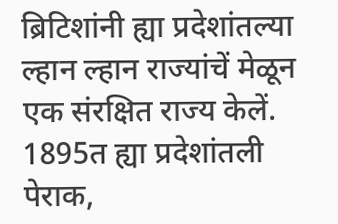ब्रिटिशांनी ह्या प्रदेशांतल्या ल्हान ल्हान राज्यांचें मेळून एक संरक्षित राज्य केलें. 1895त ह्या प्रदेशांतली पेराक,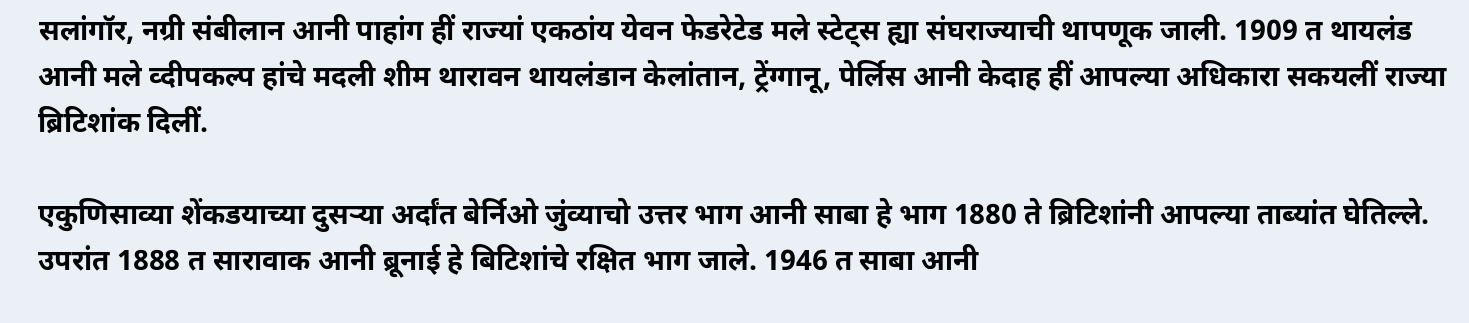सलांगॉर, नग्री संबीलान आनी पाहांग हीं राज्यां एकठांय येवन फेडरेटेड मले स्टेट्स ह्या संघराज्याची थापणूक जाली. 1909 त थायलंड आनी मले व्दीपकल्प हांचे मदली शीम थारावन थायलंडान केलांतान, ट्रेंग्गानू, पेर्लिस आनी केदाह हीं आपल्या अधिकारा सकयलीं राज्या ब्रिटिशांक दिलीं.

एकुणिसाव्या शेंकडयाच्या दुसऱ्या अर्दांत बेर्निओ जुंव्याचो उत्तर भाग आनी साबा हे भाग 1880 ते ब्रिटिशांनी आपल्या ताब्यांत घेतिल्ले. उपरांत 1888 त सारावाक आनी ब्रूनाई हे बिटिशांचे रक्षित भाग जाले. 1946 त साबा आनी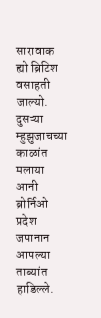सारावाक ह्यो ब्रिटिश वसाहती जाल्यो. दुसऱ्या म्हुझुजाचच्या काळांत मलाया आनी ब्रोर्निओ प्रदेश जपानान आपल्या ताब्यांत हाडिल्ले.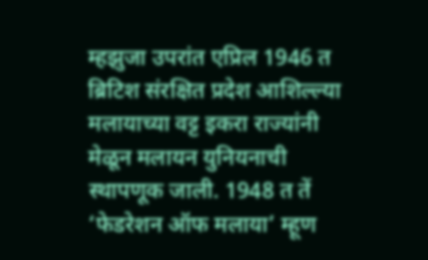म्हझुजा उपरांत एप्रिल 1946 त ब्रिटिश संरक्षित प्रदेश आशिल्ल्या मलायाच्या वट्ट इकरा राज्यांनी मेळून मलायन युनियनाची स्थापणूक जाली. 1948 त तें ‘फेडरेशन ऑफ मलाया’ म्हूण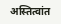अस्तित्वांत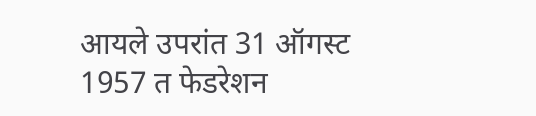आयले उपरांत 31 ऑगस्ट 1957 त फेडरेशन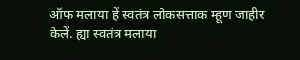ऑफ मलाया हें स्वतंत्र लोकसत्ताक म्हूण जाहीर केलें. ह्या स्वतंत्र मलाया